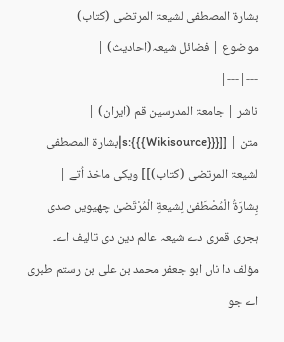بشارۃ المصطفی لشیعۃ المرتضی (کتاب)
موضوع | فضائل شیعہ(احادیث) |
---|---|
ناشر | جامعۃ المدرسین قم (ایران) |
متن | [[s:{{{Wikisource}}}|بشارۃ المصطفی لشیعۃ المرتضی (کتاب)]] ویکی ماخذ اُتے |
بِشارَةُ الْمُصْطَفیٰ لِشیعةِ الْمُرْتَضیٰ چھیويں صدی ہجری قمری دے شیعہ عالم دین دی تالیف اے۔ مؤلف دا ناں ابو جعفر محمد بن علی بن رستم طبری اے جو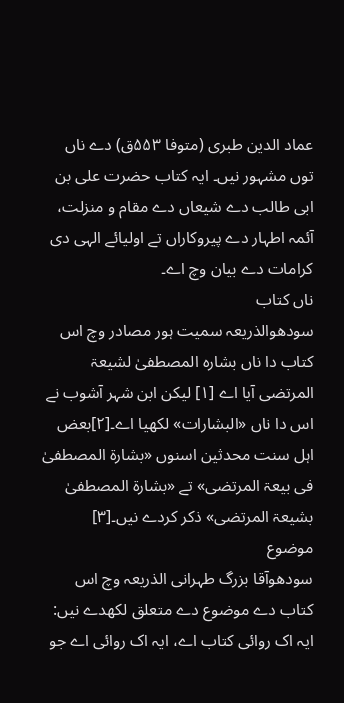عماد الدین طبری (متوفا ۵۵۳ق) دے ناں توں مشہور نيں۔ ایہ کتاب حضرت علی بن ابی طالب دے شیعاں دے مقام و منزلت، آئمہ اطہار دے پیروکاراں تے اولیائے الہی دی کرامات دے بیان وچ اے۔
ناں کتاب
سودھوالذریعہ سمیت ہور مصادر وچ اس کتاب دا ناں بشارہ المصطفیٰ لشیعۃ المرتضی آیا اے [۱] لیکن ابن شہر آشوب نے اس دا ناں «البشارات» لکھیا اے۔[۲]بعض اہل سنت محدثین اسنوں «بشارۃ المصطفیٰ فی بیعۃ المرتضی» تے «بشارۃ المصطفیٰ بشیعۃ المرتضی» ذکر کردے نيں۔[۳]
موضوع
سودھوآقا بزرگ طہرانی الذریعہ وچ اس کتاب دے موضوع دے متعلق لکھدے نيں: ایہ اک روائی کتاب اے، ایہ اک روائی اے جو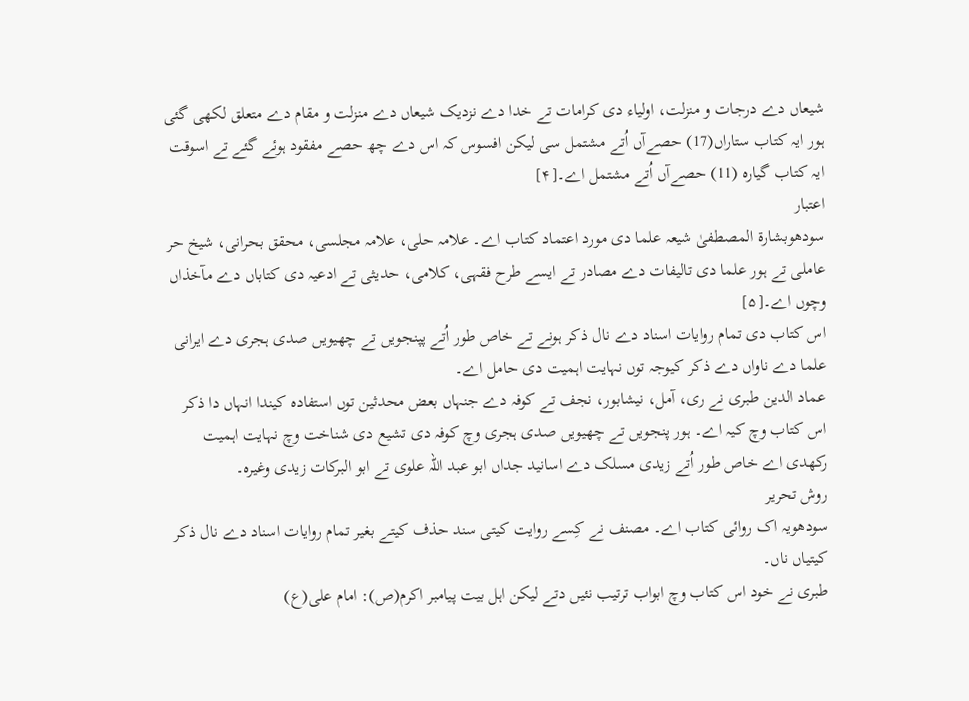شیعاں دے درجات و منزلت، اولیاء دی کرامات تے خدا دے نزدیک شیعاں دے منزلت و مقام دے متعلق لکھی گئی ہور ایہ کتاب ستاراں(17) حصےآں اُتے مشتمل سی لیکن افسوس کہ اس دے چھ حصے مفقود ہوئے گئے تے اسوقت ایہ کتاب گیارہ (11) حصےآں اُتے مشتمل اے۔[۴]
اعتبار
سودھوبشارۃ المصطفیٰ شیعہ علما دی مورد اعتماد کتاب اے۔ علامہ حلی، علامہ مجلسی، محقق بحرانی، شیخ حر عاملی تے ہور علما دی تالیفات دے مصادر تے ايسے طرح فقہی، کلامی، حدیثی تے ادعیہ دی کتاباں دے مآخذاں وچوں اے۔[۵]
اس کتاب دی تمام روایات اسناد دے نال ذکر ہونے تے خاص طور اُتے پپنجويں تے چھیويں صدی ہجری دے ایرانی علما دے ناواں دے ذکر کیوجہ توں نہایت اہمیت دی حامل اے۔
عماد الدین طبری نے ری، آمل، نیشابور، نجف تے کوفہ دے جنہاں بعض محدثین توں استفادہ کیندا انہاں دا ذکر اس کتاب وچ کیہ اے۔ ہور پنجويں تے چھیويں صدی ہجری وچ کوفہ دی تشیع دی شناخت وچ نہایت اہمیت رکھدی اے خاص طور اُتے زیدی مسلک دے اسانید جداں ابو عبد اللہ علوی تے ابو البرکات زیدی وغیرہ۔
روش تحریر
سودھویہ اک روائی کتاب اے۔ مصنف نے کِسے روایت کيتی سند حذف کيتے بغیر تمام روایات اسناد دے نال ذکر کيتیاں ناں۔
طبری نے خود اس کتاب وچ ابواب ترتیب نئيں دتے لیکن اہل بیت پیامبر اکرم(ص): امام علی(ع)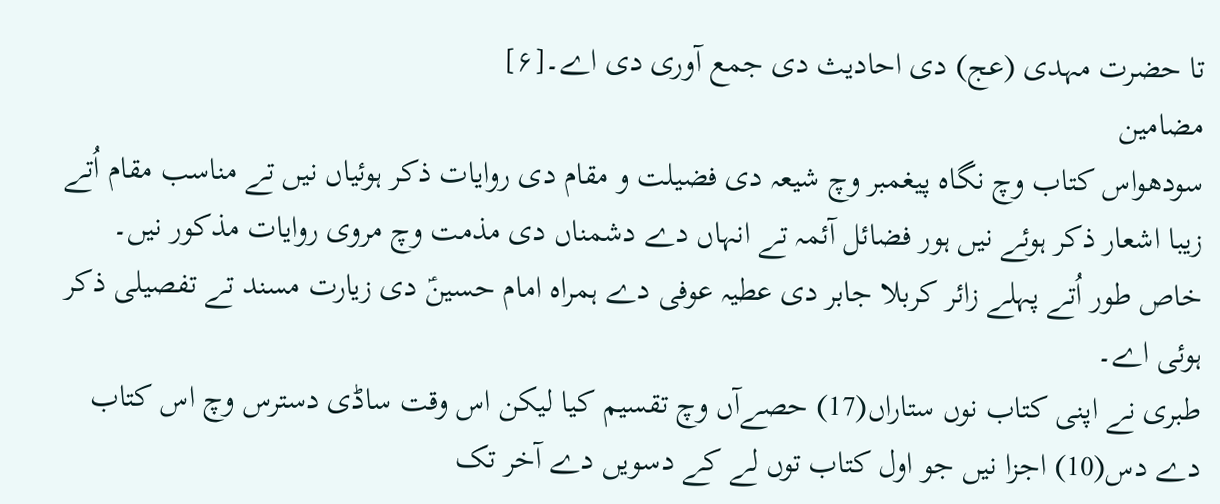تا حضرت مہدی (عج) دی احادیث دی جمع آوری دی اے۔[۶]
مضامین
سودھواس کتاب وچ نگاہ پیغمبر وچ شیعہ دی فضیلت و مقام دی روایات ذکر ہوئیاں نيں تے مناسب مقام اُتے زیبا اشعار ذکر ہوئے نيں ہور فضائل آئمہ تے انہاں دے دشمناں دی مذمت وچ مروی روایات مذکور نيں۔
خاص طور اُتے پہلے زائر کربلا جابر دی عطیہ عوفی دے ہمراہ امام حسینؑ دی زیارت مسند تے تفصیلی ذکر ہوئی اے۔
طبری نے اپنی کتاب نوں ستاراں(17) حصےآں وچ تقسیم کیا لیکن اس وقت ساڈی دسترس وچ اس کتاب دے دس(10) اجزا نيں جو اول کتاب توں لے کے دسويں دے آخر تک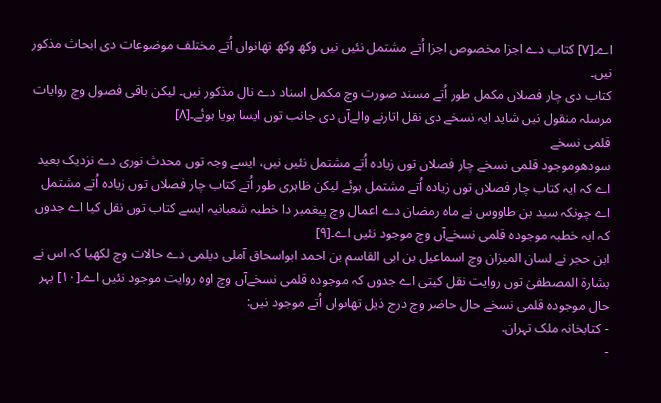اے۔[۷] کتاب دے اجزا مخصوص اجزا اُتے مشتمل نئيں نيں وکھ وکھ تھانواں اُتے مختلف موضوعات دی ابحاث مذکور نيں۔
کتاب دی چار فصلاں مکمل طور اُتے مسند صورت وچ مکمل اسناد دے نال مذکور نيں۔ لیکن باقی فصول وچ روایات مرسلہ منقول نيں شاید ایہ نسخے دی نقل اتارنے والےآں دی جانب توں ایسا ہويا ہوئے۔[۸]
قلمی نسخے
سودھوموجود قلمی نسخے چار فصلاں توں زیادہ اُتے مشتمل نئيں نيں، ايسے وجہ توں محدث نوری دے نزدیک بعید اے کہ ایہ کتاب چار فصلاں توں زیادہ اُتے مشتمل ہوئے لیکن ظاہری طور اُتے کتاب چار فصلاں توں زیادہ اُتے مشتمل اے چونکہ سید بن طاووس نے ماہ رمضان دے اعمال وچ پیغمبر دا خطبہ شعبانیہ ايسے کتاب توں نقل کیا اے جدوں کہ ایہ خطبہ موجودہ قلمی نسخےآں وچ موجود نئيں اے۔[۹]
ابن حجر نے لسان المیزان وچ اسماعیل بن ابی القاسم بن احمد ابواسحاق آملی دیلمی دے حالات وچ لکھیا کہ اس نے بشارۃ المصطفیٰ توں روایت نقل کيتی اے جدوں کہ موجودہ قلمی نسخےآں وچ اوہ روایت موجود نئيں اے۔[۱۰] بہر حال موجودہ قلمی نسخے حال حاضر وچ درج ذیل تھاںواں اُتے موجود نيں:
- کتابخانہ ملک تہران.
-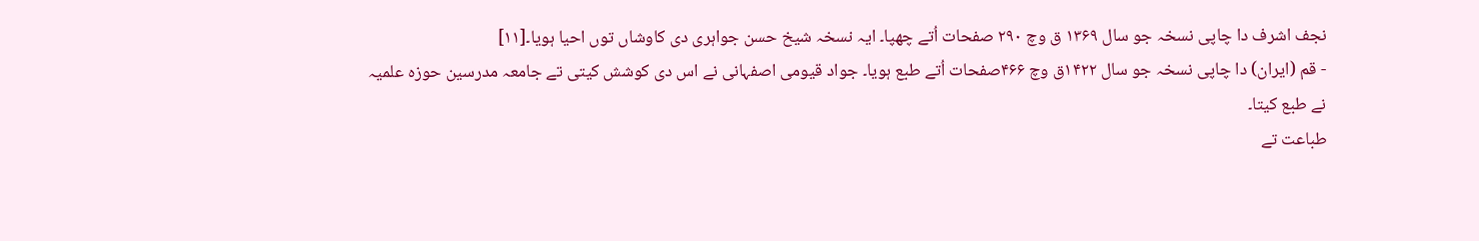نجف اشرف دا چاپی نسخہ جو سال ۱۳۶۹ ق وچ ۲۹۰ صفحات اُتے چھپا۔ ایہ نسخہ شیخ حسن جواہری دی کاوشاں توں احیا ہويا۔[۱۱]
- قم (ایران) دا چاپی نسخہ جو سال ۱۴۲۲ق وچ ۴۶۶صفحات اُتے طبع ہويا۔ جواد قیومی اصفہانی نے اس دی کوشش کيتی تے جامعہ مدرسین حوزہ علمیہ نے طبع کيتا۔
طباعت تے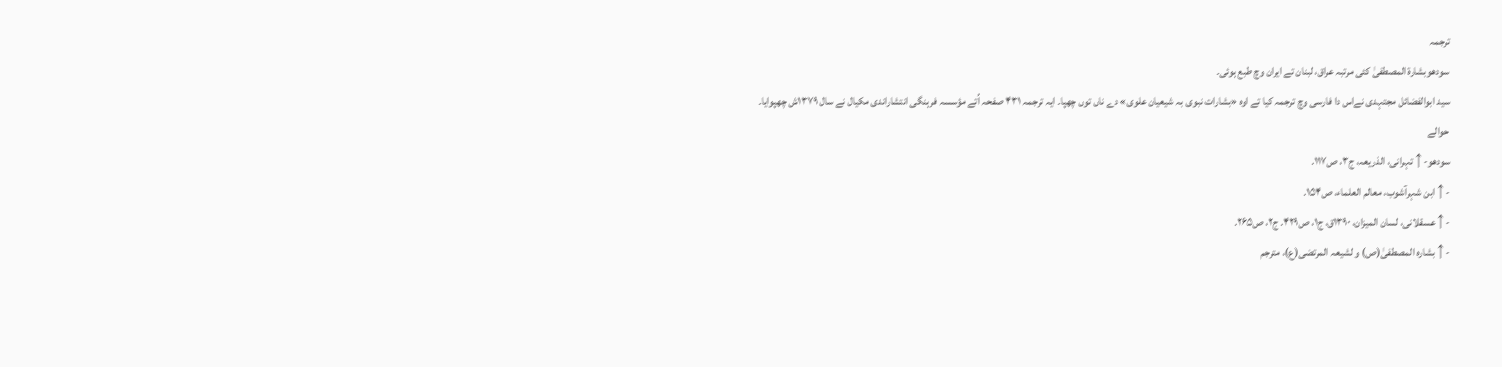ترجمہ
سودھوبشارۃ المصطفیٰ کئی مرتبہ عراق، لبنان تے ایران وچ طبع ہوئی۔
سید ابوالفضائل مجتہدی نےاس دا فارسی وچ ترجمہ کیا تے اوہ «بشارات نبوی بہ شیعیان علوی» دے ناں توں چھپا۔ ایہ ترجمہ ۴۳۱ صفحہ اُتے مؤسسہ فرہنگی انتشاراندی مکیال نے سال ۱۳۷۹ش چھپوایا۔
حوالے
سودھو- ↑ تہرانی، الذریعہ، ج۳، ص۱۱۷.
- ↑ ابن شہرآشوب، معالم العلماء، ص۱۵۴.
- ↑ عسقلانی، لسان المیزان، ۱۳۹۰ق، ج۱، ص۴۲۹. ج۲، ص۲۶۵.
- ↑ بشارہ المصطفیٰ(ص) و لشیعہ المرتضی(ع)، مترجم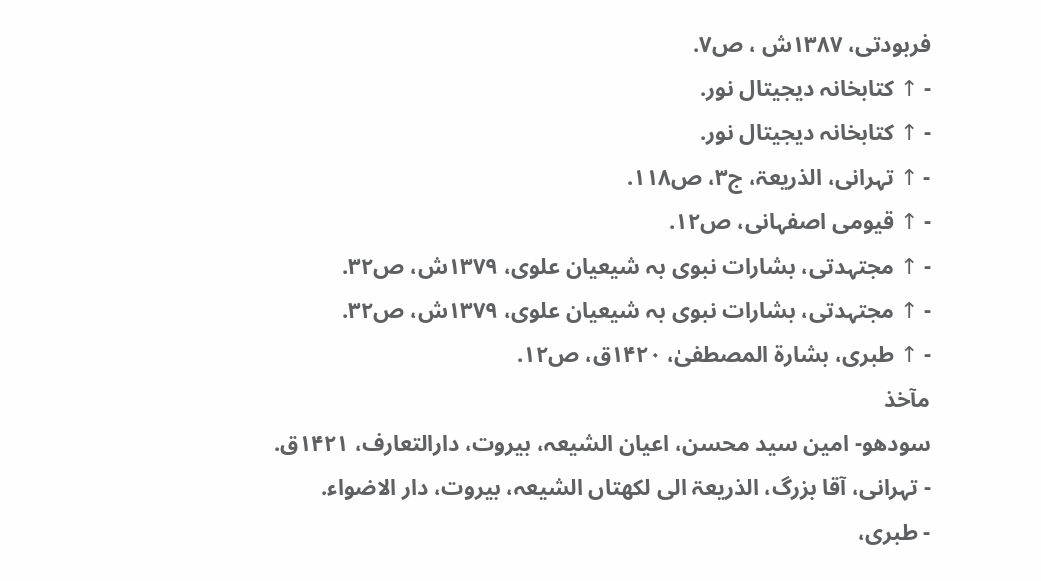فربودتی، ۱۳۸۷ش ، ص۷.
- ↑ کتابخانہ دیجیتال نور.
- ↑ کتابخانہ دیجیتال نور.
- ↑ تہرانی، الذریعۃ، ج۳، ص۱۱۸.
- ↑ قیومی اصفہانی، ص۱۲.
- ↑ مجتہدتی، بشارات نبوی بہ شیعیان علوی، ۱۳۷۹ش، ص۳۲.
- ↑ مجتہدتی، بشارات نبوی بہ شیعیان علوی، ۱۳۷۹ش، ص۳۲.
- ↑ طبری، بشارۃ المصطفیٰ، ۱۴۲۰ق، ص۱۲.
مآخذ
سودھو- امین سید محسن، اعیان الشیعہ، بیروت، دارالتعارف، ۱۴۲۱ق.
- تہرانی، آقا بزرگ، الذریعۃ الی لکھتاں الشیعہ، بیروت، دار الاضواء.
- طبری،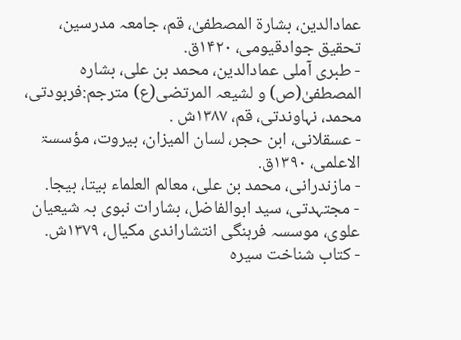عمادالدین، بشارۃ المصطفیٰ، قم، جامعہ مدرسین، تحقیق جوادقیومی، ۱۴۲۰ق.
- طبری آملی عمادالدین، محمد بن علی، بشارہ المصطفیٰ(ص) و لشیعہ المرتضی(ع) مترجم:فربودتی، محمد، نہاوندتی، قم، ۱۳۸۷ش .
- عسقلانی، ابن حجر، لسان المیزان، بیروت، مؤسسۃ الاعلمی، ۱۳۹۰ق.
- مازندرانی، محمد بن علی، معالم العلماء بیتا، بیجا.
- مجتہدتی، سید ابوالفاضل، بشارات نبوی بہ شیعیان علوی، موسسہ فرہنگی انتشاراندی مکیال، ۱۳۷۹ش.
- کتاب شناخت سیرہ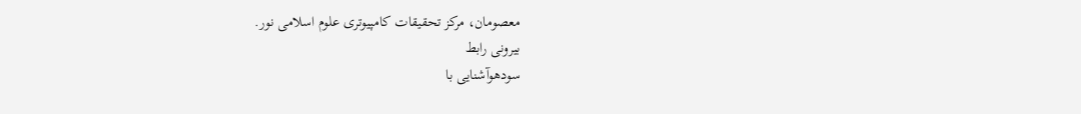معصومان، مرکز تحقیقات کامپیوتری علوم اسلامی نور.
بیرونی رابط
سودھوآشنایی با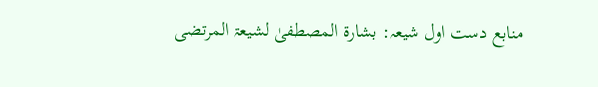منابع دست اول شیعہ: بشارۃ المصطفیٰ لشیعۃ المرتضی